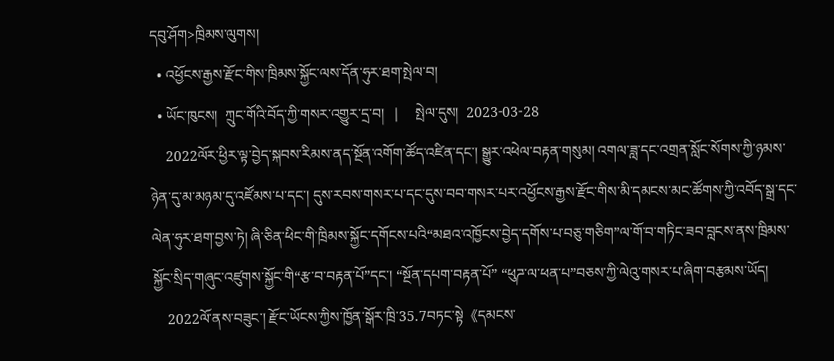དབུ་ཤོག>ཁྲིམས་ལུགས།
  • འཕྱོངས་རྒྱས་རྫོང་གིས་ཁྲིམས་སྐྱོང་ལས་དོན་ཧུར་ཐག་སྤེལ་བ།
  • ཡོང་ཁུངས།  ཀྲུང་གོའི་བོད་ཀྱི་གསར་འགྱུར་དྲ་བ།   |     སྤེལ་དུས།  2023-03-28
    2022ལོར་ཕྱིར་ལྟ་བྱེད་སྐབས་རིམས་ནད་སྔོན་འགོག་ཚོད་འཛིན་དང་། སྒྱུར་འཕེལ་བརྟན་གསུམ། འགལ་ཟླ་དང་འགྲན་སློང་སོགས་ཀྱི་ཉམས་ཉེན་དུ་མ་མཉམ་དུ་འཛོམས་པ་དང་། དུས་རབས་གསར་པ་དང་དུས་བབ་གསར་པར་འཕྱོངས་རྒྱས་རྫོང་གིས་མི་དམངས་མང་ཚོགས་ཀྱི་འབོད་སྒྲ་དང་ལེན་ཧུར་ཐག་བྱས་ཏེ། ཞི་ཅིན་ཕིང་གི་ཁྲིམས་སྐྱོང་དགོངས་པའི“མཐའ་འཁྱོངས་བྱེད་དགོས་པ་བཅུ་གཅིག”ལ་གོ་བ་གཏིང་ཟབ་བླངས་ནས་ཁྲིམས་སྐྱོང་སྲིད་གཞུང་འཛུགས་སྐྱོང་གི“རྩ་བ་བརྟན་པོ”དང་། “སྔོན་དཔག་བརྟན་པོ” “ཕུཌ་ལ་ཕན་པ”བཅས་ཀྱི་ལེའུ་གསར་པ་ཞིག་བརྩམས་ཡོད།
    2022ལོ་ནས་བཟུང་། རྫོང་ཡོངས་ཀྱིས་ཁྱོན་སྒོར་ཁྲི་35.7བཏང་སྟེ《དམངས་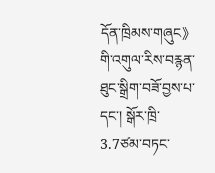དོན་ཁྲིམས་གཞུང》གི་འགུལ་རིས་བརྙན་ཐུང་སྒྲིག་བཟོ་བྱས་པ་དང་། སྒོར་ཁྲི་3.7ཙམ་བཏང་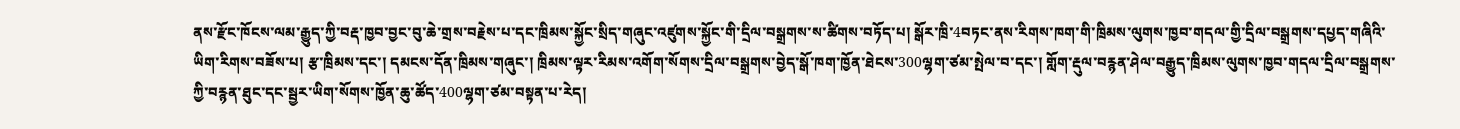ནས་རྫོང་ཁོངས་ལམ་རྒྱུད་ཀྱི་བརྡ་ཁྱབ་བྱང་བུ་ཆེ་གྲས་བརྗེས་པ་དང་ཁྲིམས་སྐྱོང་སྲིད་གཞུང་འཛུགས་སྐྱོང་གི་དྲིལ་བསྒྲགས་ས་ཚིགས་བཏོད་པ། སྒོར་ཁྲི་4བཏང་ནས་རིགས་ཁག་གི་ཁྲིམས་ལུགས་ཁྱབ་གདལ་གྱི་དྲིལ་བསྒྲགས་དཔྱད་གཞིའི་ཡིག་རིགས་བཟོས་པ། རྩ་ཁྲིམས་དང་། དམངས་དོན་ཁྲིམས་གཞུང་། ཁྲིམས་ལྟར་རིམས་འགོག་སོགས་དྲིལ་བསྒྲགས་བྱེད་སྒོ་ཁག་ཁྱོན་ཐེངས་300ལྷག་ཙམ་སྤེལ་བ་དང་། གློག་རྡུལ་བརྙན་ཤེལ་བརྒྱུད་ཁྲིམས་ལུགས་ཁྱབ་གདལ་དྲིལ་བསྒྲགས་ཀྱི་བརྙན་ཐུང་དང་སྦྱར་ཡིག་སོགས་ཁྱོན་ཆུ་ཚོད་400ལྷག་ཙམ་བསྟན་པ་རེད།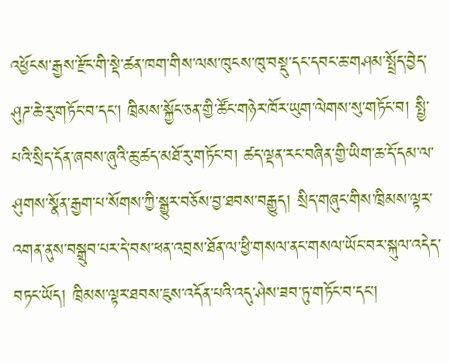འཕྱོངས་རྒྱས་རྫོང་གི་སྡེ་ཚན་ཁག་གིས་ལས་ཁུངས་ཁུ་བསྡུ་དང་དབང་ཆ་གཤམ་སྤྲོད་བྱེད་ཤུཌ་ཆེ་རུ་གཏོང་བ་དང་། ཁྲིམས་སྐྱོང་ཅན་གྱི་ཚོང་གཉེར་ཁོར་ཡུག་ལེགས་སུ་གཏོང་བ། སྤྱི་པའི་སྲིད་དོན་ཞབས་ཞུའི་ཆུ་ཚད་མཐོ་རུ་གཏོང་བ། ཚད་ལྡན་རང་བཞིན་གྱི་ཡིག་ཆ་དོ་དམ་ལ་ཤུགས་སྣོན་རྒྱག་པ་སོགས་ཀྱི་སྒྱུར་བཅོས་བྱ་ཐབས་བརྒྱུད། སྲིད་གཞུང་གིས་ཁྲིམས་ལྟར་འགན་ནུས་བསྒྲུབ་པར་དེ་བས་ཕན་འབྲས་ཐོན་ལ་ཕྱི་གསལ་ནང་གསལ་ཡོང་བར་སྐུལ་འདེད་བཏང་ཡོད། ཁྲིམས་ལྟར་ཐབས་ཇུས་འདོན་པའི་འདུ་ཤེས་ཟབ་ཏུ་གཏོང་བ་དང་།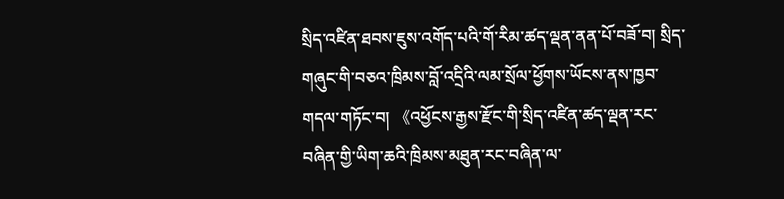སྲིད་འཛིན་ཐབས་ཇུས་འགོད་པའི་གོ་རིམ་ཚད་ལྡན་ནན་པོ་བཟོ་བ། སྲིད་གཞུང་གི་བཅའ་ཁྲིམས་བློ་འདྲིའི་ལམ་སྲོལ་ཕྱོགས་ཡོངས་ནས་ཁྱབ་གདལ་གཏོང་བ། 《འཕྱོངས་རྒྱས་རྫོང་གི་སྲིད་འཛིན་ཚད་ལྡན་རང་བཞིན་གྱི་ཡིག་ཆའི་ཁྲིམས་མཐུན་རང་བཞིན་ལ་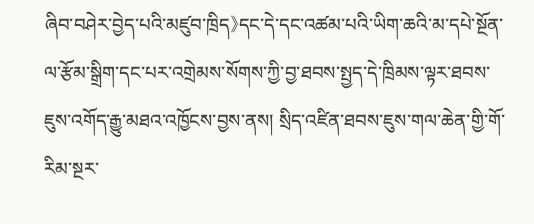ཞིབ་བཤེར་བྱེད་པའི་མཛུབ་ཁྲིད》དང་དེ་དང་འཚམ་པའི་ཡིག་ཆའི་མ་དཔེ་སྔོན་ལ་རྩོམ་སྒྲིག་དང་པར་འགྲེམས་སོགས་ཀྱི་བྱ་ཐབས་སྤྱད་དེ་ཁྲིམས་ལྟར་ཐབས་ཇུས་འགོད་རྒྱུ་མཐའ་འཁྱོངས་བྱས་ནས། སྲིད་འཛིན་ཐབས་ཇུས་གལ་ཆེན་གྱི་གོ་རིམ་སྔར་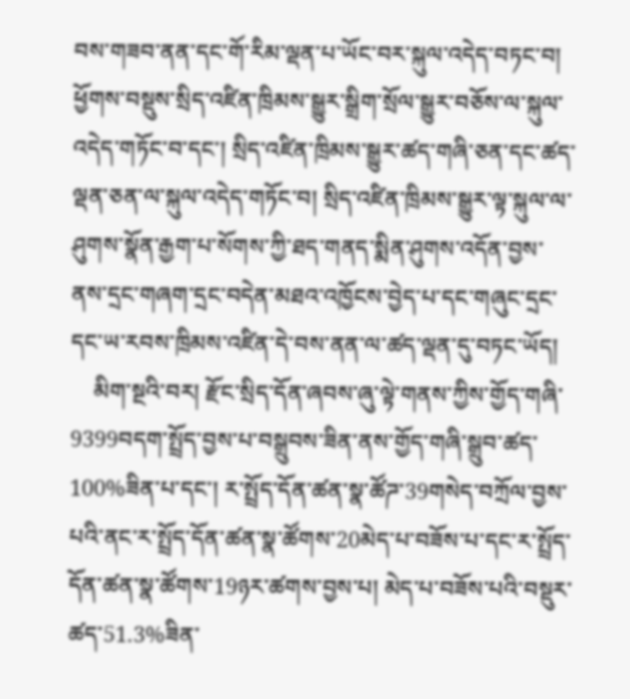བས་གཟབ་ནན་དང་གོ་རིམ་ལྡན་པ་ཡོང་བར་སྐུལ་འདེད་བཏང་བ། ཕྱོགས་བསྡུས་སྲིད་འཛིན་ཁྲིམས་སྒྱུར་སྒྲིག་སྲོལ་སྒྱུར་བཅོས་ལ་སྐུལ་འདེད་གཏོང་བ་དང་། སྲིད་འཛིན་ཁྲིམས་སྒྱུར་ཚད་གཞི་ཅན་དང་ཚད་ལྡན་ཅན་ལ་སྐུལ་འདེད་གཏོང་བ། སྲིད་འཛིན་ཁྲིམས་སྒྱུར་ལྟ་སྐུལ་ལ་ཤུགས་སྣོན་རྒྱག་པ་སོགས་ཀྱི་ཐད་གནད་སྨིན་ཤུགས་འདོན་བྱས་ནས་དྲང་གཞག་དྲང་བདེན་མཐའ་འཁྱོངས་བྱེད་པ་དང་གཞུང་དྲང་དང་ཡ་རབས་ཁྲིམས་འཛིན་དེ་བས་ནན་ལ་ཚད་ལྡན་དུ་བཏང་ཡོད།
    མིག་སྔའི་བར། རྫོང་སྲིད་དོན་ཞབས་ཞུ་ལྟེ་གནས་ཀྱིས་གྱོད་གཞི་9399བདག་སྤྲོད་བྱས་པ་བསྒྲུབས་ཟིན་ནས་གྱོད་གཞི་སྒྲུབ་ཚད་100%ཟིན་པ་དང་། ར་སྤྲོད་དོན་ཚན་སྣ་ཚོཌ་39གསེད་བཀྲོལ་བྱས་པའི་ནང་ར་སྤྲོད་དོན་ཚན་སྣ་ཚོགས་20མེད་པ་བཟོས་པ་དང་ར་སྤྲོད་དོན་ཚན་སྣ་ཚོགས་19ཉར་ཚགས་བྱས་པ། མེད་པ་བཟོས་པའི་བསྡུར་ཚད་51.3%ཟིན་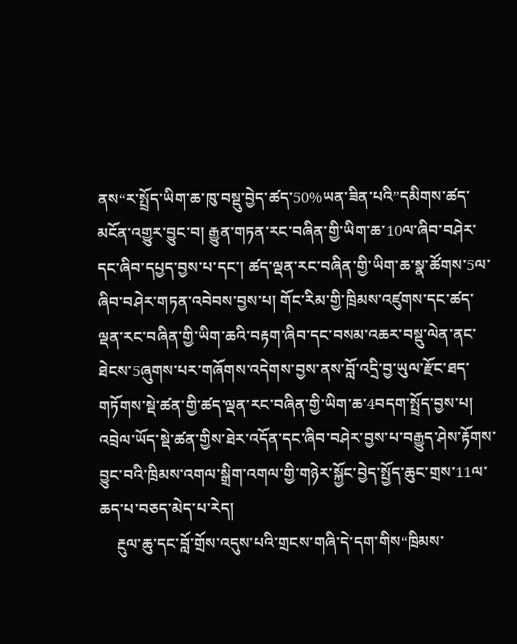ནས“ར་སྤྲོད་ཡིག་ཆ་ཁུ་བསྡུ་བྱེད་ཚད་50%ཡན་ཟིན་པའི”དམིགས་ཚད་མངོན་འགྱུར་བྱུང་བ། རྒྱུན་གཏན་རང་བཞིན་གྱི་ཡིག་ཆ་10ལ་ཞིབ་བཤེར་དང་ཞིབ་དཔྱད་བྱས་པ་དང་། ཚད་ལྡན་རང་བཞིན་གྱི་ཡིག་ཆ་སྣ་ཚོགས་5ལ་ཞིབ་བཤེར་གཏན་འབེབས་བྱས་པ། གོང་རིམ་གྱི་ཁྲིམས་འཛུགས་དང་ཚད་ལྡན་རང་བཞིན་གྱི་ཡིག་ཆའི་བརྟག་ཞིབ་དང་བསམ་འཆར་བསྡུ་ལེན་ནང་ཐེངས་5ཞུགས་པར་གཞོགས་འདེགས་བྱས་ནས་བློ་འདྲི་བྱ་ཡུལ་རྫོང་ཐད་གཏོགས་སྡེ་ཚན་གྱི་ཚད་ལྡན་རང་བཞིན་གྱི་ཡིག་ཆ་4བདག་སྤྲོད་བྱས་པ། འབྲེལ་ཡོད་སྡེ་ཚན་གྱིས་ཐེར་འདོན་དང་ཞིབ་བཤེར་བྱས་པ་བརྒྱུད་ཤེས་རྟོགས་བྱུང་བའི་ཁྲིམས་འགལ་སྒྲིག་འགལ་གྱི་གཉེར་སྐྱོང་བྱེད་སྤྱོད་ཆུང་གྲས་11ལ་ཆད་པ་བཅད་མེད་པ་རེད།
    རྔུལ་ཆུ་དང་བློ་གྲོས་འདུས་པའི་གྲངས་གཞི་དེ་དག་གིས“ཁྲིམས་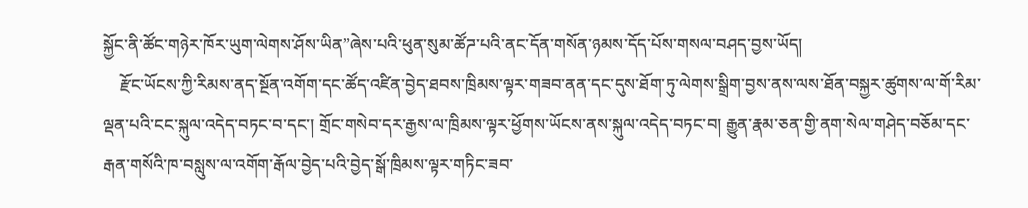སྐྱོང་ནི་ཚོང་གཉེར་ཁོར་ཡུག་ལེགས་ཤོས་ཡིན”ཞེས་པའི་ཕུན་སུམ་ཚོཌ་པའི་ནང་དོན་གསོན་ཉམས་དོད་པོས་གསལ་བཤད་བྱས་ཡོད།
    རྫོང་ཡོངས་ཀྱི་རིམས་ནད་སྔོན་འགོག་དང་ཚོད་འཛིན་བྱེད་ཐབས་ཁྲིམས་ལྟར་གཟབ་ནན་དང་དུས་ཐོག་ཏུ་ལེགས་སྒྲིག་བྱས་ནས་ལས་ཐོན་བསྐྱར་ཚུགས་ལ་གོ་རིམ་ལྡན་པའི་ངང་སྐུལ་འདེད་བཏང་བ་དང་། གྲོང་གསེབ་དར་རྒྱས་ལ་ཁྲིམས་ལྟར་ཕྱོགས་ཡོངས་ནས་སྐུལ་འདེད་བཏང་བ། རྒྱུན་རྣམ་ཅན་གྱི་ནག་སེལ་གཤེད་བཅོམ་དང་རྒན་གསོའི་ཁ་བསླུས་ལ་འགོག་རྒོལ་བྱེད་པའི་བྱེད་སྒོ་ཁྲིམས་ལྟར་གཏིང་ཟབ་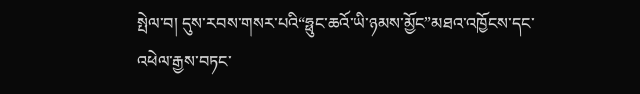སྤེལ་བ། དུས་རབས་གསར་པའི“ཧྥུང་ཆའོ་ཡི་ཉམས་མྱོང”མཐའ་འཁྱོངས་དང་འཕེལ་རྒྱས་བཏང་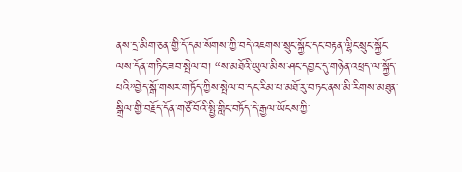ནས་དྲ་མིག་ཅན་གྱི་དོ་དམ་སོགས་ཀྱི་བདེ་འཇགས་སྲུང་སྐྱོང་དང་བརྟན་ལྷིང་སྲུང་སྐྱོང་ལས་དོན་གཏིང་ཟབ་སྤེལ་བ། “ས་མཐོའི་ཡུལ་མིས་ཤང་དབྱང་དུ་གཉེན་འཕྲད་ལ་སྐྱོད་པའི”བྱེད་སྒོ་གསར་གཏོད་ཀྱིས་སྤེལ་བ་དང་རིམ་པ་མཐོ་རུ་བཏང་ནས་མི་རིགས་མཐུན་སྒྲིལ་གྱི་བརྗོད་དོན་གཙོ་བོའི་སྤྱི་གླིང་བཏོད་དེ་རྒྱལ་ཡོངས་ཀྱི་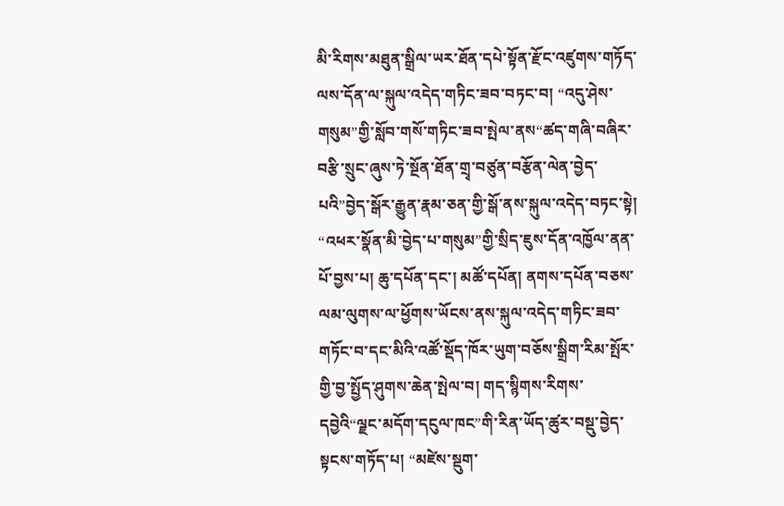མི་རིགས་མཐུན་སྒྲིལ་ཡར་ཐོན་དཔེ་སྟོན་རྫོང་འཛུགས་གཏོད་ལས་དོན་ལ་སྐུལ་འདེད་གཏིང་ཟབ་བཏང་བ། “འདུ་ཤེས་གསུམ”གྱི་སློབ་གསོ་གཏིང་ཟབ་སྤེལ་ནས“ཚད་གཞི་བཞིར་བརྩི་སྲུང་ཞུས་ཏེ་སྔོན་ཐོན་གྲྭ་བཙུན་བརྩོན་ལེན་བྱེད་པའི”བྱེད་སྒོར་རྒྱུན་རྣམ་ཅན་གྱི་སྒོ་ནས་སྐུལ་འདེད་བཏང་སྟེ། “འཕར་སྣོན་མི་བྱེད་པ་གསུམ”གྱི་སྲིད་ཇུས་དོན་འཁྱོལ་ནན་པོ་བྱས་པ། ཆུ་དཔོན་དང་། མཚོ་དཔོན། ནགས་དཔོན་བཅས་ལམ་ལུགས་ལ་ཕྱོགས་ཡོངས་ནས་སྐུལ་འདེད་གཏིང་ཟབ་གཏོང་བ་དང་མིའི་འཚོ་སྡོད་ཁོར་ཡུག་བཅོས་སྒྲིག་རིམ་སྤོར་གྱི་བྱ་སྤྱོད་ཤུགས་ཆེན་སྤེལ་བ། གད་སྙིགས་རིགས་དབྱེའི“ལྗང་མདོག་དངུལ་ཁང”གི་རིན་ཡོད་ཚུར་བསྡུ་བྱེད་སྟངས་གཏོད་པ། “མཛེས་སྡུག་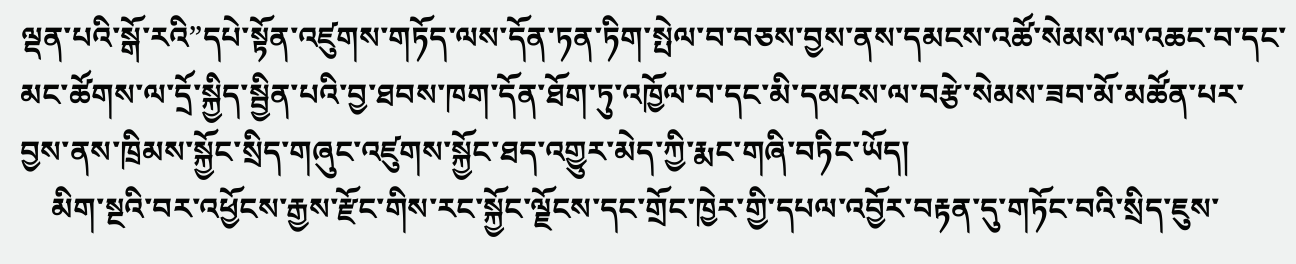ལྡན་པའི་སྒོ་རའི”དཔེ་སྟོན་འཛུགས་གཏོད་ལས་དོན་ཏན་ཏིག་སྤེལ་བ་བཅས་བྱས་ནས་དམངས་འཚོ་སེམས་ལ་འཆང་བ་དང་མང་ཚོགས་ལ་དྲོ་སྐྱིད་སྦྱིན་པའི་བྱ་ཐབས་ཁག་དོན་ཐོག་ཏུ་འཁྱོལ་བ་དང་མི་དམངས་ལ་བརྩེ་སེམས་ཟབ་མོ་མཚོན་པར་བྱས་ནས་ཁྲིམས་སྐྱོང་སྲིད་གཞུང་འཛུགས་སྐྱོང་ཐད་འགྱུར་མེད་ཀྱི་རྨང་གཞི་བཏིང་ཡོད།
    མིག་སྔའི་བར་འཕྱོངས་རྒྱས་རྫོང་གིས་རང་སྐྱོང་ལྗོངས་དང་གྲོང་ཁྱེར་གྱི་དཔལ་འབྱོར་བརྟན་དུ་གཏོང་བའི་སྲིད་ཇུས་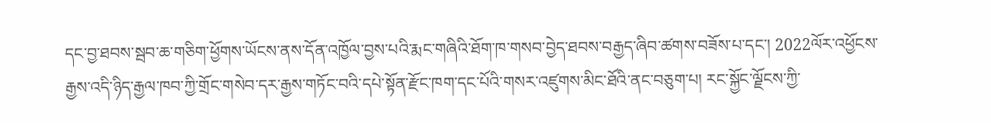དང་བྱ་ཐབས་སྦབ་ཆ་གཅིག་ཕྱོགས་ཡོངས་ནས་དོན་འཁྱོལ་བྱས་པའི་རྨང་གཞིའི་ཐོག་ཁ་གསབ་བྱེད་ཐབས་བརྒྱད་ཞིབ་ཚགས་བཟོས་པ་དང་། 2022ལོར་འཕྱོངས་རྒྱས་འདི་ཉིད་རྒྱལ་ཁབ་ཀྱི་གྲོང་གསེབ་དར་རྒྱས་གཏོང་བའི་དཔེ་སྟོན་རྫོང་ཁག་དང་པོའི་གསར་འཛུགས་མིང་ཐོའི་ནང་བཅུག་པ། རང་སྐྱོང་ལྗོངས་ཀྱི་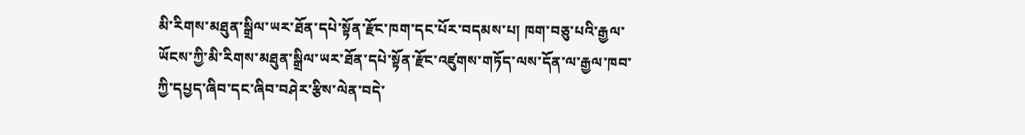མི་རིགས་མཐུན་སྒྲིལ་ཡར་ཐོན་དཔེ་སྟོན་རྫོང་ཁག་དང་པོར་བདམས་པ། ཁག་བཅུ་པའི་རྒྱལ་ཡོངས་ཀྱི་མི་རིགས་མཐུན་སྒྲིལ་ཡར་ཐོན་དཔེ་སྟོན་རྫོང་འཛུགས་གཏོད་ལས་དོན་ལ་རྒྱལ་ཁབ་ཀྱི་དཔྱད་ཞིབ་དང་ཞིབ་བཤེར་རྩིས་ལེན་བདེ་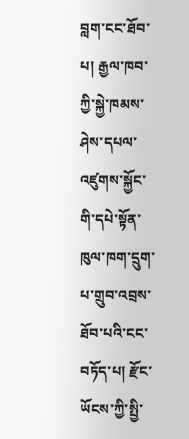བླག་ངང་ཐོབ་པ། རྒྱལ་ཁབ་ཀྱི་སྐྱེ་ཁམས་ཤེས་དཔལ་འཛུགས་སྐྱོང་གི་དཔེ་སྟོན་ཁུལ་ཁག་དྲུག་པ་གྲུབ་འབྲས་ཐོབ་པའི་ངང་བཏོད་པ། རྫོང་ཡོངས་ཀྱི་སྤྱི་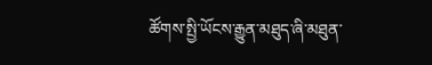ཚོགས་སྤྱི་ཡོངས་རྒྱུན་མཐུད་ཞི་མཐུན་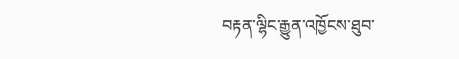བརྟན་ལྷིང་རྒྱུན་འཁྱོངས་ཐུབ་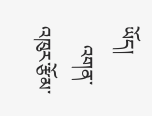ཡོད།
    འགན་འཁུར་རྩོམ་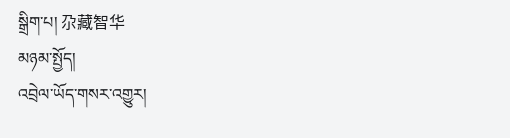སྒྲིག་པ། 尕藏智华
མཉམ་སྤྱོད།
འབྲེལ་ཡོད་གསར་འགྱུར།